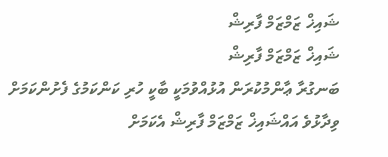ޝައިޚް ޒަމްޒަމް ފާރިޝް
ޝައިޚް ޒަމްޒަމް ފާރިޝް
ބަނގުރާ ޢާންމުކުރަން އުޅުއްވުމަކީ ބާކީ ހުރި ކަންކަމުގެ ފެށުންކަމަށް ވިދާޅުވެ އައްޝައިޚް ޒަމްޒަމް ފާރިޝް އެކަމަށް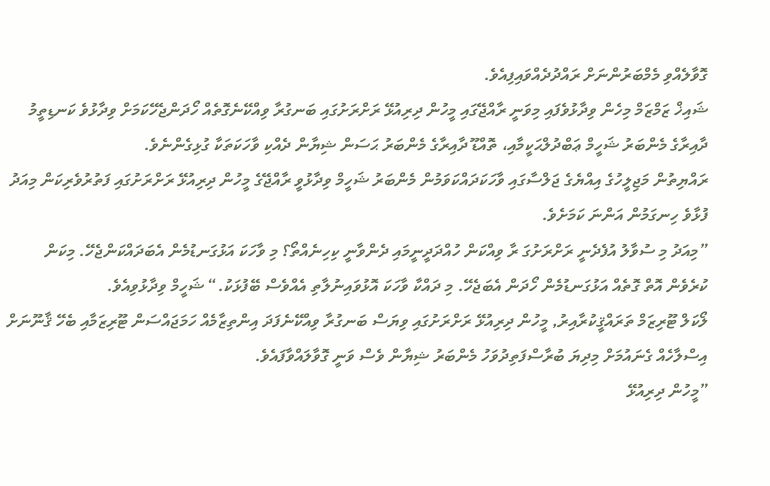ގޮވާލެއްވި މެމްބަރުންނަށް ރައްދުދެއްވައިފިއެވެ.
ޝައިޚް ޒަމްޒަމް މިހެން ވިދާޅުވެފައި މިވަނީ ރާއްޖޭގައި މީހުން ދިރިއުޅޭ ރަށްރަށުގައި ބަނގުރާ ވިއްކޭނެގޮތެއް ހޯދަންޖެހޭކަމަށް ވިދާޅުވެ ކަނޑިތީމު ދާއިރާގެ މެންބަރު ޝަހީމް ޢަބްދުލްޙަކީމާއި، ތޮއްޑޫ ދާއިރާގެ މެންބަރު ޙަސަން ޝިޔާން ދެއްކި ވާހަކަތަކާ ގުޅިގެންނެވެ.
ރައްޔިތުން މަޖިލީހުގެ އިއްޔެގެ ޖަލްސާގައި ވާހަކަދައްކަވަމުން މެންބަރު ޝަހީމް ވިދާޅުވީ ރާއްޖޭގެ މީހުން ދިރިއުޅޭ ރަށްރަށުގައި ފަތުރުވެރިކަން މިއަދު ފުޅާވެ ހިނގަމުން އަންނަ ކަމަށެވެ.
”މިއަދު މި ސުވާލު އުފެދެނީ ރަށްރަށުގަ ރާ ވިއްކަން ހުއްދަދީނީމައި ދެންވާނީ ކިހިނެއްތޯ؟ މި ވާހަކަ އަޅުގަނޑުމެން އެބަދައްކަންޖެހޭ. މިކަން ކުރެވެން އޮތް ގޮތެއް އަޅުގަނޑުމެން ހޯދަން އެބަޖެހޭ. މި ދައްކާ ވާހަކަ އޮޅުވައިނުލާތި އެއްވެސް ބޭފުޅަކު.“ ޝަހީމް ވިދާޅުވިއެވެ.
ލޯކަލް ޓޫރިޒަމް ތަރައްޤީކުރާއިރު, މީހުން ދިރިއުޅޭ ރަށްރަށުގައި ވިޔަސް ބަނގުރާ ވިއްކޭނެފަދަ އިންތިޒާމެއް ހަމަޖައްސަން ޓޫރިޒަމާއި ބެހޭ ޤާނޫނަށް އިސްލާހެއް ގެނައުމަށް މިދިޔަ ބުރާސްފަތިދުވަހު މެންބަރު ޝިޔާން ވެސް ވަނީ ގޮވާލައްވާފައެވެ.
”މީހުން ދިރިއުޅޭ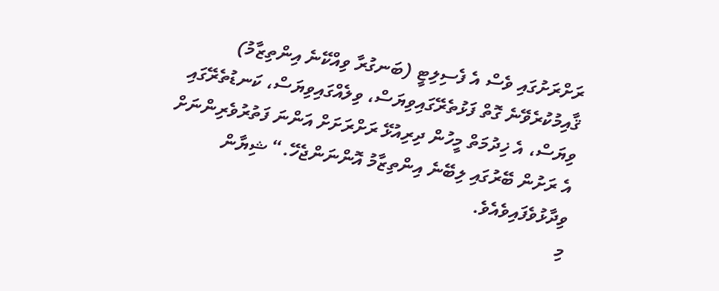ރަށްރަށުގައި ވެސް އެ ފެސިލިޓީ (ބަނގުރާ ވިއްކޭނެ އިންތިޒާމު) ޤާއިމުކުރެވޭނެ ގޮތް ފަޅުތެރޭގައިވިޔަސް، ވިލެއްގައިވިޔަސް، ކަނޑުތެރޭގައި ވިޔަސް، އެ ޚިދުމަތް މީހުން ދިރިއުޅޭ ރަށްރަށަށް އަންނަ ފަތުރުވެރިންނަށް އެ ރަށުން ބޭރުގައި ލިބޭނެ އިންތިޒާމު އޮންނަންޖެހޭ.“ ޝިޔާން ވިދާޅުވެފައިވެއެވެ.
މި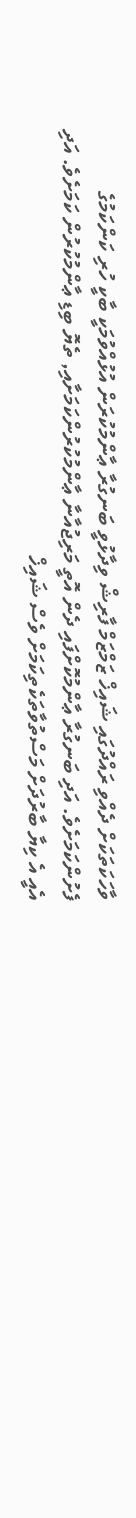ވާހަކަތަކަށް ދެއްވި ރައްދުގައި ޝައިޚް ޒަމްޒަމް ފާރިޝް ވިދާޅުވީ ބަނގުރާ ޢާންމުކުރަން އުޅުއްވުމަކީ ބާކީ ހުރި ކަންކަމުގެ ފެށުންކަމަށެވެ. އަދި ބަނގުރާ ޢާންމުކޮށްފައި ދެން އޮތީ މަރިޖުއާނާ ޢާންމުކުރުންކަމަށާއި, ތެޔޮ ބިޑި ޢާންމުކުރުން ކަމަށެވެ. އަދި އެއީ އެ ކިޔާ ބާރުދަށް މަސްތުވާތަކެތިކަމަށް ވެސް ޝައިޚް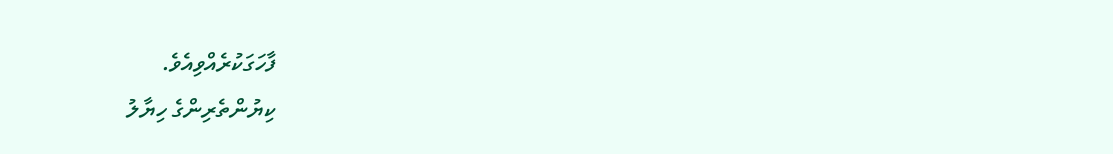ފާހަގަކުރެއްވިއެވެ.
ކިޔުންތެރިންގެ ހިޔާލު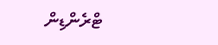ޓްރެންޑިން